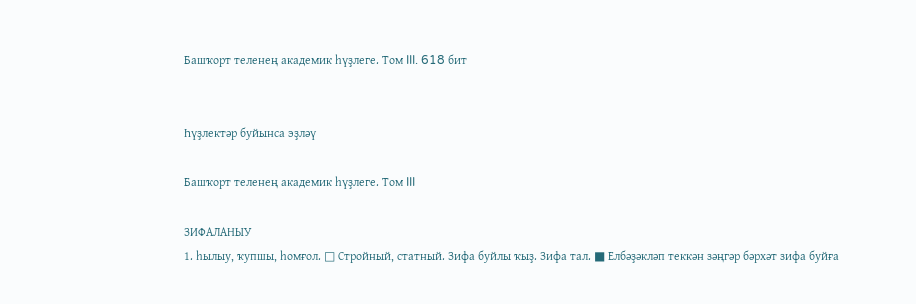Башҡорт теленең академик һүҙлеге. Том III. 618 бит


Һүҙлектәр буйынса эҙләү

Башҡорт теленең академик һүҙлеге. Том III

ЗИФАЛАНЫУ
1. һылыу, ҡупшы, һомғол. □ Стройный, статный. Зифа буйлы ҡыҙ. Зифа тал. ■ Елбәҙәкләп теккән зәңгәр бәрхәт зифа буйға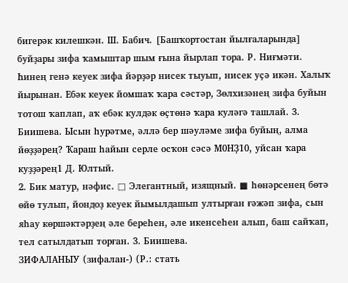бигерәк килешкән. Ш. Бабич. [Башҡортостан йылғаларында] буйҙары зифа ҡамыштар шым ғына йырлап тора. Р. Ниғмәти. Һинең генә кеуек зифа йәрҙәр нисек тыуып, нисек уҫә икән. Халыҡ йырынан. Ебәк кеуек йомшаҡ ҡара сәстәр, Зөлхизәнең зифа буйын тотош ҡаплап, аҡ ебәк кулдәк өҫтөнә ҡара куләгә ташлай. 3. Биишева. Ысын һурәтме, әллә бер шәуләме зифа буйың, алма йөҙҙәрең? Ҡараш һайын серле осҡон сәсә М0НҘ10, уйсан ҡара куҙҙәрең1 Д. Юлтый.
2. Бик матур, нәфис. □ Элегантный, изящный. ■ һөнәрсенең бөтә өйө тулып, йондоҙ кеуек йымылдашып ултырған ғәжәп зифа, сын яһау көршәктәрҙең әле береһен, әле икенсеһен алып, баш сайҡап, тел сатылдатып торған. 3. Биишева.
ЗИФАЛАНЫУ (зифалан-) (Р.: стать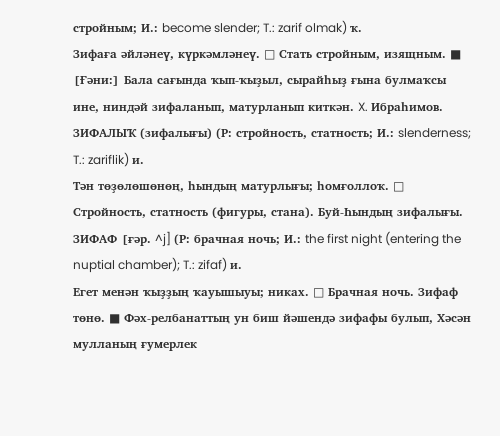стройным; И.: become slender; T.: zarif olmak) ҡ.
Зифаға әйләнеү, күркәмләнеү. □ Стать стройным, изящным. ■ [Ғәни:] Бала сағында ҡып-ҡыҙыл, сырайһыҙ ғына булмаҡсы ине, ниндәй зифаланып, матурланып киткән. X. Ибраһимов.
ЗИФАЛЫҠ (зифалығы) (Р: стройность, статность; И.: slenderness; T.: zariflik) и.
Тән төҙөлөшөнөң, һындың матурлығы; һомғоллоҡ. □ Стройность, статность (фигуры, стана). Буй-Һындың зифалығы.
ЗИФАФ [ғәр. ^j] (Р: брачная ночь; И.: the first night (entering the nuptial chamber); T.: zifaf) и.
Егет менән ҡыҙҙың ҡауышыуы; никах. □ Брачная ночь. Зифаф төнө. ■ Фәх-релбанаттың ун биш йәшендә зифафы булып, Хәсән мулланың ғумерлек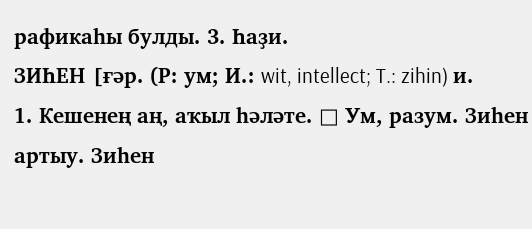рафикаһы булды. 3. Һаҙи.
ЗИҺЕН [ғәр. (Р: ум; И.: wit, intellect; T.: zihin) и.
1. Кешенең аң, аҡыл һәләте. □ Ум, разум. Зиһен артыу. Зиһен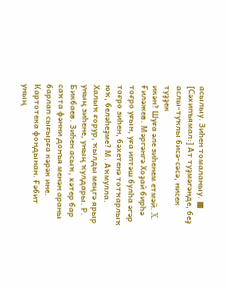асылыу. Зиһен томаланыу. ■ [Сәхипъямал:] Ат туҙмәгәнде, беҙ аслы-туҡлы бисә-сәсә, нисек туҙҙек
икән? Шуға әле зиһенем етмәй. X. Ғиләжев. Мәргәнгә Хоҙай бирһә тоғро уғын, уға иптәш булһа әгәр тоғро зиһен, бәхетенә тотҡарлыҡ юҡ, беләһеҙме? М. Аҡмулла. Халыҡ ғорур, ҡылды меңгә ярыр уның зиһене, уның ҡулдары. Р. Бикбаев. Зиһен асыҡ, хәтер бар саҡта фәнни донъя менән араны барлап сығырға кәрәк ине. Картотека фондынан. Ғәбит уның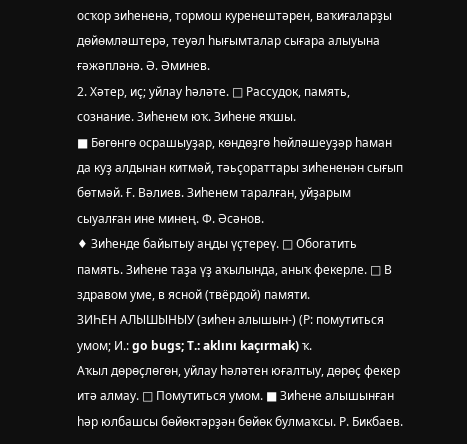осҡор зиһененә, тормош куренештәрен, ваҡиғаларҙы дөйөмләштерә, теуәл һығымталар сығара алыуына ғәжәпләнә. Ә. Әминев.
2. Хәтер, иҫ; уйлау һәләте. □ Рассудок, память, сознание. Зиһенем юҡ. Зиһене яҡшы.
■ Бөгөнгө осрашыуҙар, көндөҙгө һөйләшеуҙәр һаман да куҙ алдынан китмәй, тәьҫораттары зиһененән сығып бөтмәй. Ғ. Вәлиев. Зиһенем таралған, уйҙарым сыуалған ине минең. Ф. Әсәнов.
♦ Зиһенде байытыу аңды үҫтереү. □ Обогатить память. Зиһене таҙа үҙ аҡылында, аныҡ фекерле. □ В здравом уме, в ясной (твёрдой) памяти.
ЗИҺЕН АЛЫШЫНЫУ (зиһен алышын-) (Р: помутиться умом; И.: go bugs; T.: aklını kaçırmak) ҡ.
Аҡыл дөрөҫлөгөн, уйлау һәләтен юғалтыу, дөрөҫ фекер итә алмау. □ Помутиться умом. ■ Зиһене алышынған һәр юлбашсы бөйөктәрҙән бөйөк булмаҡсы. Р. Бикбаев.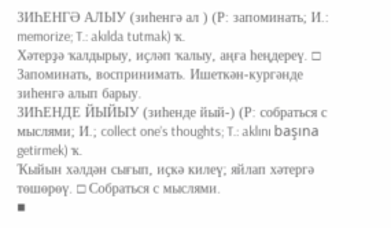ЗИҺЕНГӘ АЛЫУ (зиһенгә ал ) (Р: запоминать; И.: memorize; T.: akılda tutmak) ҡ.
Хәтерҙә ҡалдырыу, иҫләп ҡалыу, аңға һеңдереү. □ Запоминать, воспринимать. Ишеткән-кургәнде зиһенгә алып барыу.
ЗИҺЕНДЕ ЙЫЙЫУ (зиһенде йый-) (Р: собраться с мыслями; И.; collect one’s thoughts; T.: aklını başına getirmek) ҡ.
Ҡыйын хәлдән сығып, иҫкә килеү; яйлап хәтергә төшөрөү. □ Собраться с мыслями.
■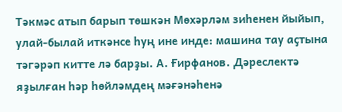Тәкмәс атып барып төшкән Мөхәрләм зиһенен йыйып, улай-былай иткәнсе һуң ине инде: машина тау аҫтына тәгәрәп китте лә барҙы. А. Ғирфанов. Дәреслектә яҙылған һәр һөйләмдең мәғәнәһенә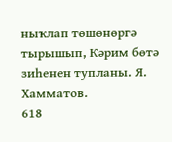ныҡлап төшөнөргә тырышып, Кәрим бөтә зиһенен тупланы. Я. Хамматов.
618